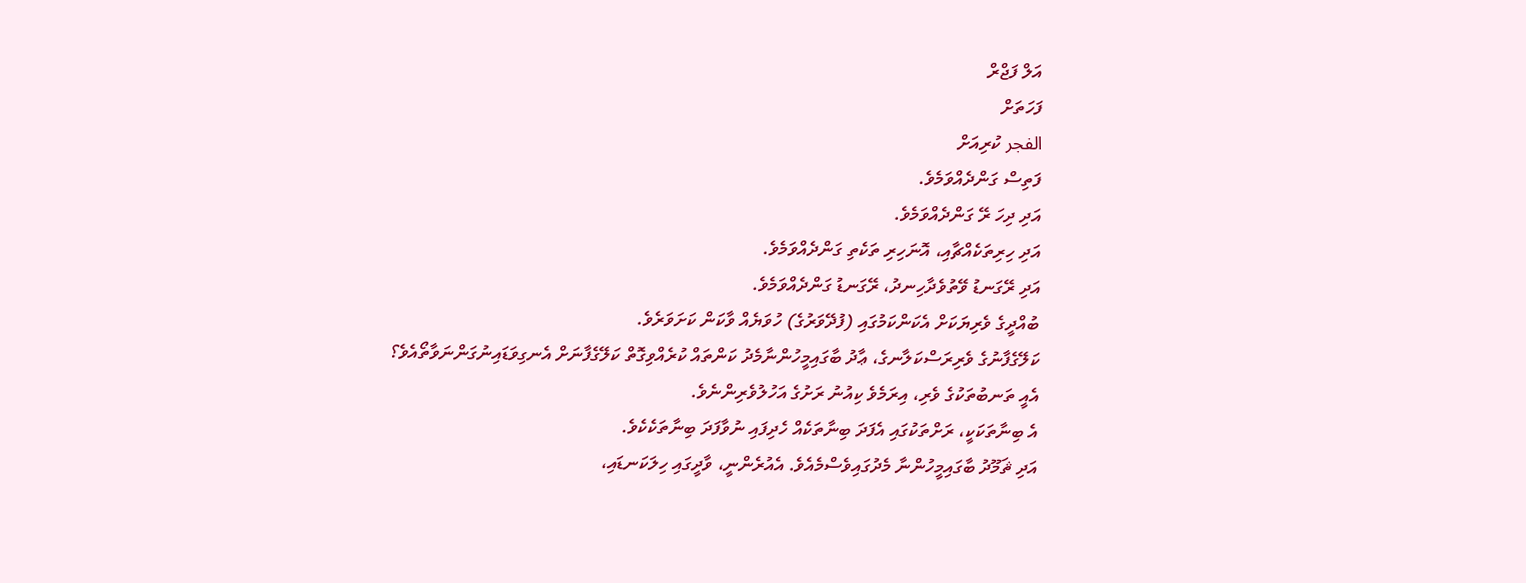އަލް ފަޖްރް
ފަހަތަށް
الفجر ކުރިއަށް
ފަތިސް ގަންދެއްވަމެވެ.
އަދި ދިހަ ރޭ ގަންދެއްވަމެވެ.
އަދި ހިރިތަކެއްޗާއި، އޮނަހިރި ތަކެތި ގަންދެއްވަމެވެ.
އަދި ރޭގަނޑު ވޭތުވެދާހިނދު، ރޭގަނޑު ގަންދެއްވަމެވެ.
ބުއްދީގެ ވެރިޔަކަށް އެކަންކަމުގައި (ފުދޭވަރުގެ) ހުވަޔެއް ވާކަން ކަށަވަރެވެ.
ކަލޭގެފާނުގެ ވެރިރަސްކަލާނގެ، ޢާދު ބާގައިމީހުންނާމެދު ކަންތައް ކުރެއްވިގޮތް ކަލޭގެފާނަށް އެނގިވަޑައިނުގަންނަވާތޯއެވެ؟
އެއީ ތަނބުތަކުގެ ވެރި، އިރަމެވެ ކިއުނު ރަށުގެ އަހުލުވެރިންނެވެ.
އެ ބިނާތަކަކީ، ރަށްތަކުގައި އެފަދަ ބިނާތަކެއް ހެދިފައި ނުވާފަދަ ބިނާތަކެކެވެ.
އަދި ޘަމޫދު ބާގައިމީހުންނާ މެދުގައިވެސްމެއެވެ. އެއުރެންނީ، ވާދީގައި ހިލަކަނޑައި،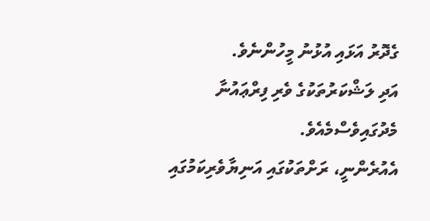ގެދޮރު އަޅައި އުޅުނު މީހުންނެވެ.
އަދި ލަޝްކަރުތަކުގެ ވެރި ފިރްޢައުނާ މެދުގައިވެސްމެއެވެ.
އެއުރެންނީ، ރަށްތަކުގައި އަނިޔާވެރިކަމުގައި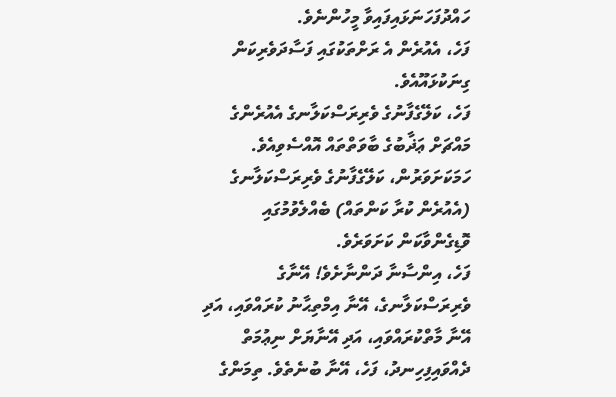ހައްދުފަހަނަޅައިފައިވާ މީހުންނެވެ.
ފަހެ، އެއުރެން އެ ރަށްތަކުގައި ފަސާދަވެރިކަން ގިނަކުޅައޫއެވެ.
ފަހެ، ކަލޭގެފާނުގެ ވެރިރަސްކަލާނގެ އެއުރެންގެ މައްޗަށް ޢަޛާބުގެ ބާވަތްތައް އޮއްސެވިއެވެ.
ހަމަކަށަވަރުން، ކަލޭގެފާނުގެ ވެރިރަސްކަލާނގެ (އެއުރެން ކުރާ ކަންތައް) ބެއްލެވުމުގައި ވޮޑިގެންވާކަން ކަށަވަރެވެ.
ފަހެ، އިންސާނާ ދަންނާށެވެ! އޭނާގެ ވެރިރަސްކަލާނގެ، އޭނާ އިމްތިޙާނު ކުރައްވައި، އަދި އޭނާ މާތްކުރައްވައި، އަދި އޭނާޔަށް ނިޢުމަތް ދެއްވައިފިހިނދު، ފަހެ، އޭނާ ބުނެތެވެ. ތިމަންގެ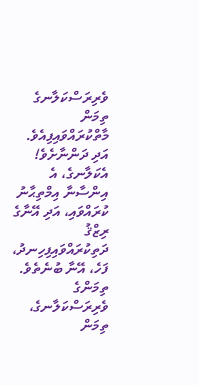ވެރިރަސްކަލާނގެ ތިމަން މާތްކުރައްވައިފިއެވެ.
އަދި ދަންނާށެވެ! އެކަލާނގެ، އެ އިންސާނާ އިމްތިޙާނު ކުރައްވައި، އަދި އޭނާގެ ރިޒްޤު ދަތިކުރައްވައިފިހިނދު، ފަހެ، އޭނާ ބުނެތެވެ. ތިމަންގެ ވެރިރަސްކަލާނގެ، ތިމަން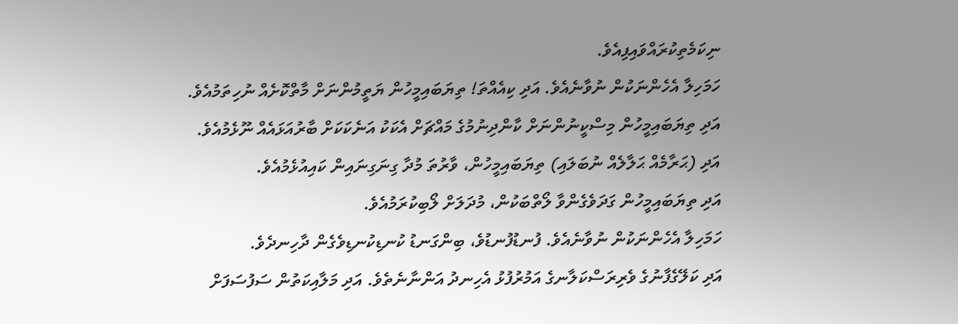ނިކަމެތިކުރައްވައިފިއެވެ.
ހަމަހިލާ އެހެންނަކުން ނުވާނެއެވެ. އަދި ކިއެއްތަ! ތިޔަބައިމީހުން ޔަތީމުންނަށް މާތްކޮށެއް ނުހިތަމުއެވެ.
އަދި ތިޔަބައިމީހުން މިސްކީނުންނަށް ކާންދިނުމުގެ މައްޗަށް އެކަކު އަނެކަކަށް ބާރުއަޅައެއް ނޫޅެމުއެވެ.
އަދި (ޙަރާމެއް ޙަލާލެއް ނުބަލައި) ތިޔަބައިމީހުން، ވާރުތަ މުދާ ގިނަގިނައިން ކައިއުޅެމުއެވެ.
އަދި ތިޔަބައިމީހުން ގަދަވެގެންވާ ލޯތްބަކުން، މުދަލަށް ލޯބިކުރަމުއެވެ.
ހަމަހިލާ އެހެންނަކުން ނުވާނެއެވެ. ފުނޑުފުނޑުވެ، ބިންގަނޑު ކުނޑިކުނޑިވެގެން ދާހިނދެވެ.
އަދި ކަލޭގެފާނުގެ ވެރިރަސްކަލާނގެ އަމުރުފުޅު އެހިނދު އަންނާނެތެވެ. އަދި މަލާއިކަތުން ސަފުސަފަށް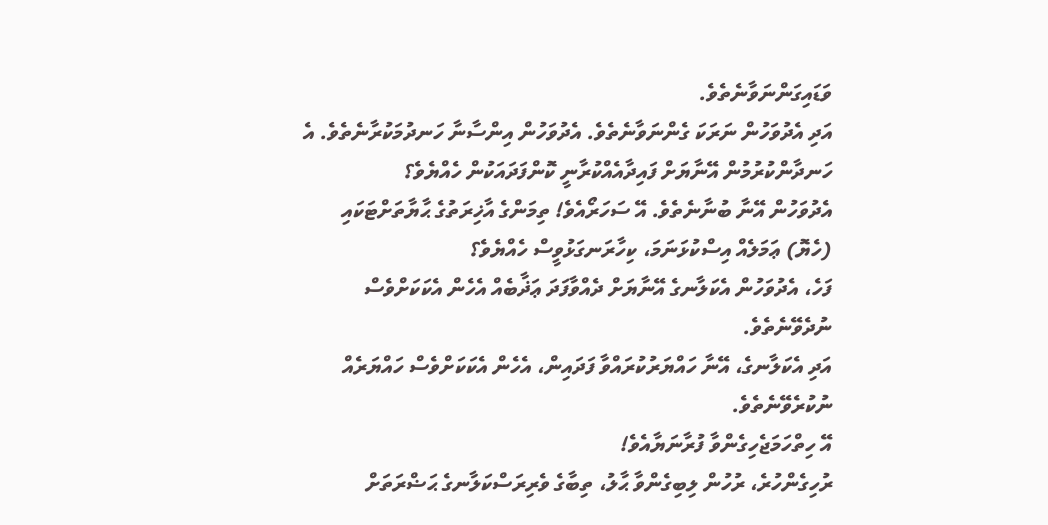ވަޑައިގަންނަވާނެތެވެ.
އަދި އެދުވަހުން ނަރަކަ ގެންނަވާނެތެވެ. އެދުވަހުން އިންސާނާ ހަނދުމަކުރާނެތެވެ. އެ ހަނދާންކުރުމުން އޭނާޔަށް ފައިދާއެއްކުރާނީ ކޮންފަދައަކުން ހެއްޔެވެ؟
އެދުވަހުން އޭނާ ބުނާނެތެވެ. އޭ ސަހަރޯއެވެ! ތިމަންގެ އާޚިރަތުގެ ޙާޔާތަށްޓަކައި (ހެޔޮ) ޢަމަލެއް އިސްކުޅަނަމަ، ކިހާރަނގަޅުވީސް ހެއްޔެވެ؟
ފަހެ، އެދުވަހުން އެކަލާނގެ އޭނާޔަށް ދެއްވާފަދަ ޢަޛާބެއް އެހެން އެކަކަށްވެސް ނުދެވޭނެތެވެ.
އަދި އެކަލާނގެ، އޭނާ ހައްޔަރުކުރައްވާ ފަދައިން، އެހެން އެކަކަށްވެސް ހައްޔަރެއް ނުކުރެވޭނެތެވެ.
އޭ ހިތްހަމަޖެހިގެންވާ ފުރާނަޔާއެވެ!
ރުހިގެންހުރެ، ރުހުން ލިބިގެންވާ ޙާލު، ތިބާގެ ވެރިރަސްކަލާނގެ ޙަޟްރަތަށް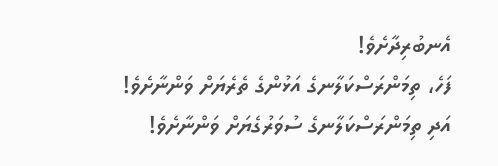އެނބުރިދާށެވެ!
ފަހެ، ތިމަންރަސްކަލާނގެ އަޅުންގެ ތެރެޔަށް ވަންނާށެވެ!
އަދި ތިމަންރަސްކަލާނގެ ސުވަރުގެޔަށް ވަންނާށެވެ!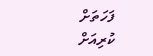ފަހަތަށް
ކުރިއަށް